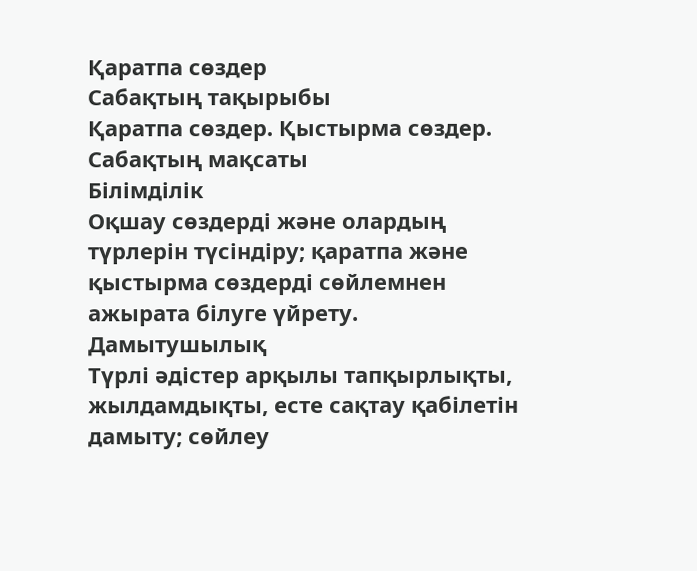Қаратпа сөздер
Сабақтың тақырыбы
Қаратпа сөздер. Қыстырма сөздер.
Сабақтың мақсаты
Білімділік
Оқшау сөздерді және олардың түрлерін түсіндіру; қаратпа және қыстырма сөздерді сөйлемнен ажырата білуге үйрету.
Дамытушылық
Түрлі әдістер арқылы тапқырлықты, жылдамдықты, есте сақтау қабілетін дамыту; сөйлеу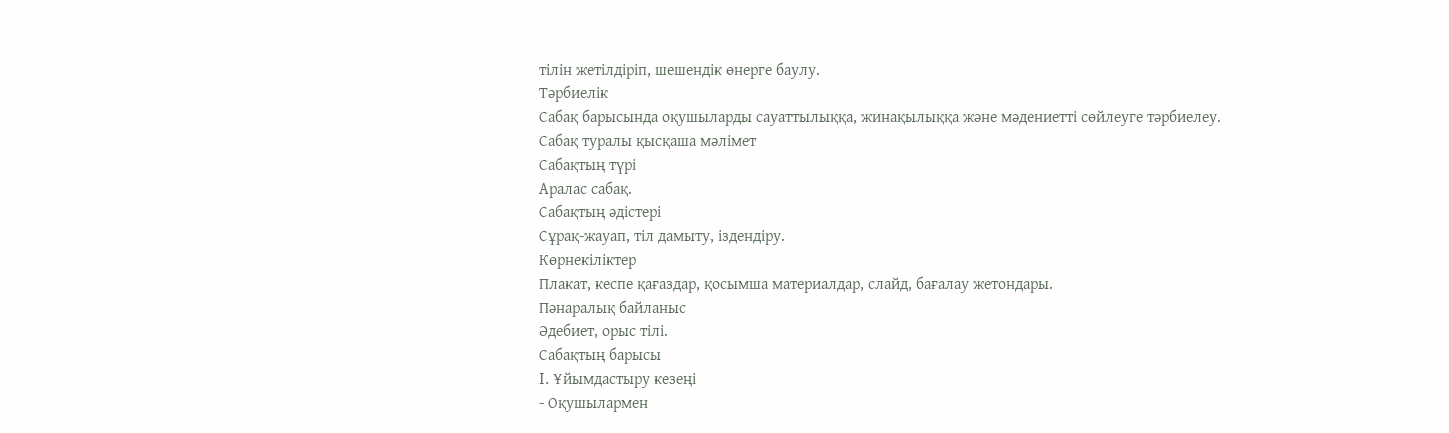тілін жетілдіріп, шешендік өнерге баулу.
Тәрбиелік
Сабақ барысында оқушыларды сауаттылыққа, жинақылыққа және мәдениетті сөйлеуге тәрбиелеу.
Сабақ туралы қысқаша мәлімет
Сабақтың түрі
Аралас сабақ.
Сабақтың әдістері
Сұрақ-жауап, тіл дамыту, іздендіру.
Көрнекіліктер
Плакат, кеспе қағаздар, қосымша материалдар, слайд, бағалау жетондары.
Пәнаралық байланыс
Әдебиет, орыс тілі.
Сабақтың барысы
I. Ұйымдастыру кезеңі
- Оқушылармен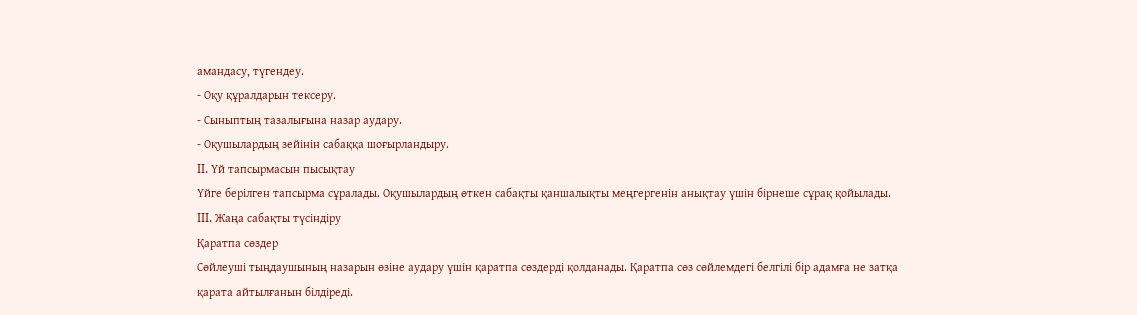амандасу, түгендеу.
- Оқу құралдарын тексеру.
- Сыныптың тазалығына назар аудару.
- Оқушылардың зейінін сабаққа шоғырландыру.
II. Үй тапсырмасын пысықтау
Үйге берілген тапсырма сұралады. Оқушылардың өткен сабақты қаншалықты меңгергенін анықтау үшін бірнеше сұрақ қойылады.
III. Жаңа сабақты түсіндіру
Қаратпа сөздер
Сөйлеуші тыңдаушының назарын өзіне аудару үшін қаратпа сөздерді қолданады. Қаратпа сөз сөйлемдегі белгілі бір адамға не затқа қарата айтылғанын білдіреді.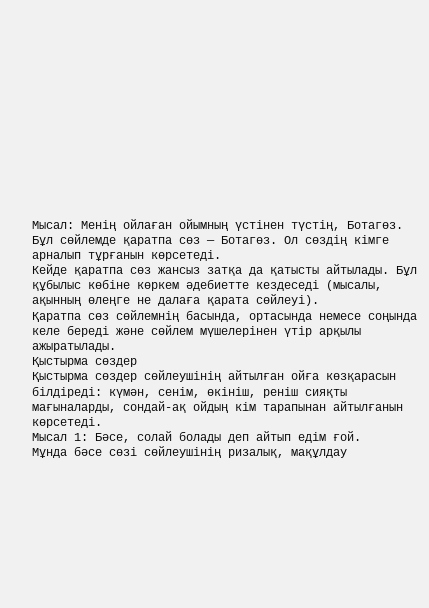Мысал: Менің ойлаған ойымның үстінен түстің, Ботагөз.
Бұл сөйлемде қаратпа сөз — Ботагөз. Ол сөздің кімге арналып тұрғанын көрсетеді.
Кейде қаратпа сөз жансыз затқа да қатысты айтылады. Бұл құбылыс көбіне көркем әдебиетте кездеседі (мысалы, ақынның өлеңге не далаға қарата сөйлеуі).
Қаратпа сөз сөйлемнің басында, ортасында немесе соңында келе береді және сөйлем мүшелерінен үтір арқылы ажыратылады.
Қыстырма сөздер
Қыстырма сөздер сөйлеушінің айтылған ойға көзқарасын білдіреді: күмән, сенім, өкініш, реніш сияқты мағыналарды, сондай-ақ ойдың кім тарапынан айтылғанын көрсетеді.
Мысал 1: Бәсе, солай болады деп айтып едім ғой.
Мұнда бәсе сөзі сөйлеушінің ризалық, мақұлдау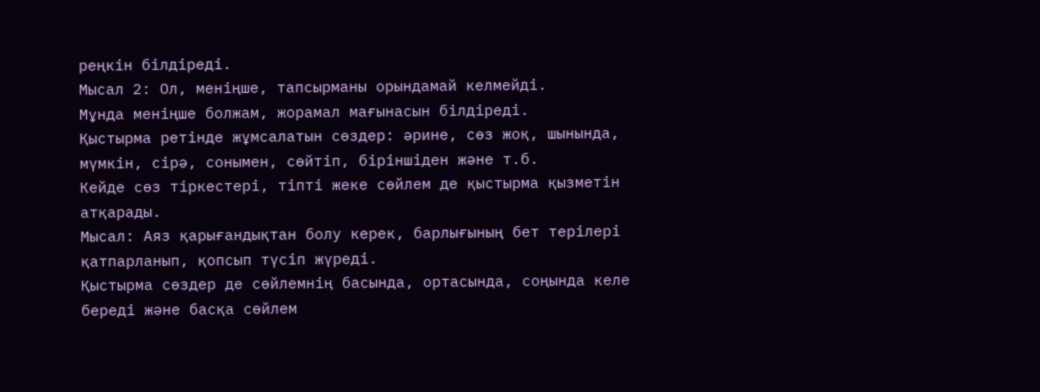реңкін білдіреді.
Мысал 2: Ол, меніңше, тапсырманы орындамай келмейді.
Мұнда меніңше болжам, жорамал мағынасын білдіреді.
Қыстырма ретінде жұмсалатын сөздер: әрине, сөз жоқ, шынында, мүмкін, сірә, сонымен, сөйтіп, біріншіден және т.б.
Кейде сөз тіркестері, тіпті жеке сөйлем де қыстырма қызметін атқарады.
Мысал: Аяз қарығандықтан болу керек, барлығының бет терілері қатпарланып, қопсып түсіп жүреді.
Қыстырма сөздер де сөйлемнің басында, ортасында, соңында келе береді және басқа сөйлем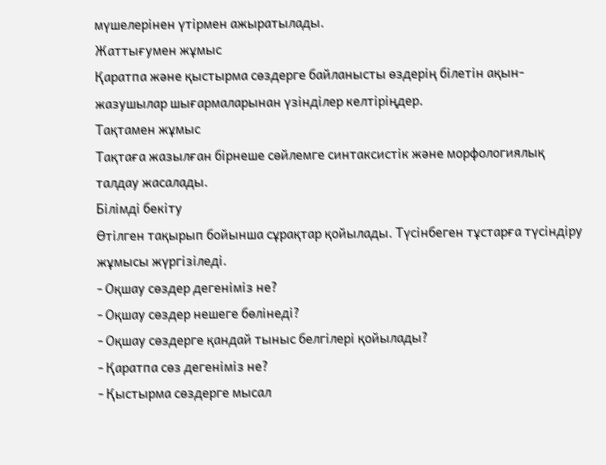мүшелерінен үтірмен ажыратылады.
Жаттығумен жұмыс
Қаратпа және қыстырма сөздерге байланысты өздерің білетін ақын-жазушылар шығармаларынан үзінділер келтіріңдер.
Тақтамен жұмыс
Тақтаға жазылған бірнеше сөйлемге синтаксистік және морфологиялық талдау жасалады.
Білімді бекіту
Өтілген тақырып бойынша сұрақтар қойылады. Түсінбеген тұстарға түсіндіру жұмысы жүргізіледі.
- Оқшау сөздер дегеніміз не?
- Оқшау сөздер нешеге бөлінеді?
- Оқшау сөздерге қандай тыныс белгілері қойылады?
- Қаратпа сөз дегеніміз не?
- Қыстырма сөздерге мысал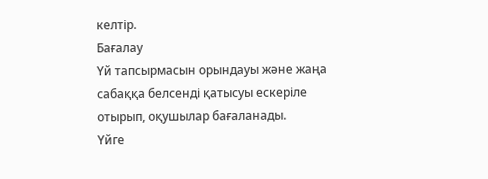келтір.
Бағалау
Үй тапсырмасын орындауы және жаңа сабаққа белсенді қатысуы ескеріле отырып, оқушылар бағаланады.
Үйге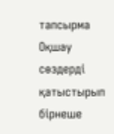тапсырма
Оқшау сөздерді қатыстырып бірнеше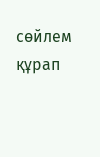сөйлем құрап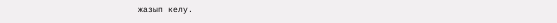жазып келу.